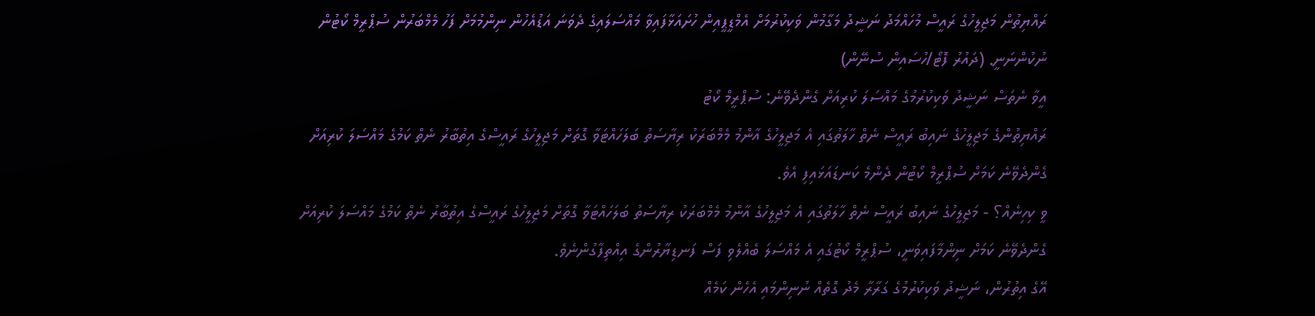ރައްޔިތުން މަޖިލީހުގެ ރައީސް މުހައްމަދު ނަޝީދު މަގާމުން ވަކިކުރުމަށް އެމްޑީޕީއިން ހުށައަޅާފައިވާ މައްސަލައިގެ ދެވަނަ އަޑުއެހުން ނިންމުމަށް ފަހު މެމްބަރުން ސުޕްރީމް ކޯޓުން ނުކުންނަނީ. (ދައުރު ފޮޓޯ/ހުސައިން ސުނޭން)
އީވާ ނެތަސް ނަޝީދު ވަކިކުރުމުގެ މައްސަލަ ކުރިއަށް ގެންދެވޭނެ: ސުޕްރީމް ކޯޓު
ރައްޔިތުންގެ މަޖިލީހުގެ ނައިބު ރައީސް ނެތް ހާލަތުގައި އެ މަޖިލީހުގެ އާންމު މެމްބަރަކު ރިޔާސަތު ބަލަހައްޓަވާ ގޮތަށް މަޖިލީހުގެ ރައީސްގެ އިތުބާރު ނެތް ކަމުގެ މައްސަލަ ކުރިއަށް ގެންދެވޭނެ ކަމަށް ސުޕްރީމް ކޯޓުން ދެންމެ ކަނޑައަޅައިފި އެވެ.
ވީ ކިހިނެއް؟ - މަޖިލީހުގެ ނައިބު ރައީސް ނެތް ހާލަތުގައި އެ މަޖިލީހުގެ އާންމު މެމްބަރަކު ރިޔާސަތު ބަލަހައްޓަވާ ގޮތަށް މަޖިލީހުގެ ރައީސްގެ އިތުބާރު ނެތް ކަމުގެ މައްސަލަ ކުރިއަށް ގެންދެވޭނެ ކަމަށް ނިންމާފައިވަނީ، ސުޕްރީމް ކޯޓުގައި އެ މައްސަލަ ބެއްލެވި ފަސް ފަނޑިޔާރުންގެ އިއްތިފާގުންނެވެ.
އޭގެ އިތުރުން، ނަޝީދު ވަކިކުރުމުގެ ގަރާރާ މެދު ގޮތެއް ނުނިންމައި އެހެން ކަމެއް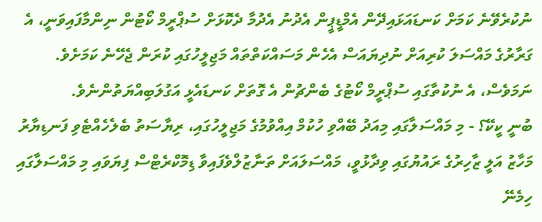ނުކުރެވޭނެ ކަމަށް ކަނޑައަޅައިދޭން އެމްޑީޕީން އެދުނު އެދުމާ ދެކޮޅަށް ސުޕްރީމް ކޯޓުން ނިންމާފައިވަނީ، އެ ގަރާރުގެ މައްސަލަ ކުރިއަށް ނުދިޔައަސް އެހެން މަސައްކަތްތައް މަޖިލީހުގައި ކުރަން ޖެހޭނެ ކަމަށެވެ. ނަމަވެސް، އެ ނުކުތާގައި ސުޕްރީމް ކޯޓުގެ ބެންޗުން އެ ގޮތަށް ކަނޑައެޅީ އަގުލަބިއްޔަތުންނެވެ.
ބުނީ ކީކޭ؟ - މި މައްސަލާގައި މިއަދު ބޭއްވި ހުކުމް އިއްވުމުގެ މަޖިލީހުގައި، ރިޔާސަތު ބެލެހެއްޓެވި ފަނޑިޔާރު މަހާޒު އަލީ ޒާހިރުގެ ރައުޔުގައި ވިދާޅުވީ، މައްސަލައަށް ތަނާޒުލްވެފައިވާ ޑިމޮކްރެޓްސް ފިޔަވައި މި މައްސަލާގައި ހިމެނޭ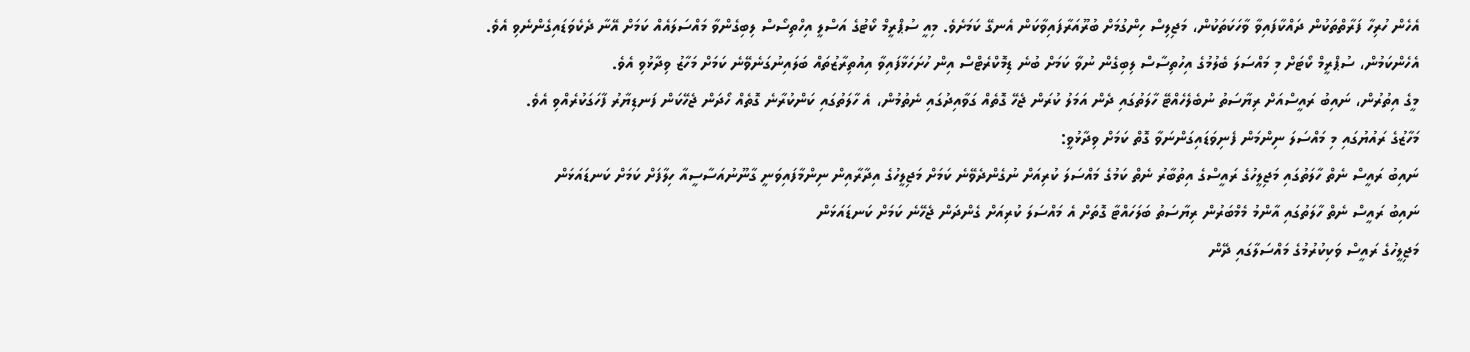އެހެން ހުރިހާ ފަރާތްތަކުން ދައްކާފައިވާ ވާހަކަތަކުން، މަޖިލިސް ހިންގުމަށް ބުރޫއަރާފައިވާކަން އެނގޭ ކަމަށެވެ. މިއީ ސުޕްރީމް ކޯޓުގެ އަސްލީ އިހްތިސޯސް ލިބިގެންވާ މައްސަލައެއް ކަމަށް އޭނާ ދެކެވަޑައިގެންނެވި އެވެ.
އެހެންކަމުން، ސުޕްރީމް ކޯޓަށް މި މައްސަލަ ބެލުމުގެ އިހުތިސާސް ލިބިގެން ނުވާ ކަމަށް ބުނެ ޑިމޮކްރެޓްސް އިން ހުށަހަޅާފައިވާ އިއުތިރާޒުތައް ބަލައިނުގަނެވޭނެ ކަމަށް މަހާޒު ވިދާޅުވި އެވެ.
މީގެ އިތުރުން، ނައިބު ރައީސްއަށް ރިޔާސަތު ނުބެލެހެއްޓޭ ހާލަތުގައި ދެން އަމަލު ކުރަން ޖެހޭ ގޮތެއް ގަވާއިދުގައި ނެތުމުން، އެ ހާލަތުގައި ކަންކުރާނެ ގޮތެއް ހޯދަން ޖެހޭކަން ފަނޑިޔާރު ފާހަގަކުރެއްވި އެވެ.
މަހާޒުގެ ރައުޔުގައި މި މައްސަލަ ނިންމަން ފެނިވަޑައިގަންނަވާ ގޮތް ކަމަށް ވިދާޅުވީ:
ނައިބު ރައީސް ނެތް ހާލަތުގައި މަޖިލީހުގެ ރައީސްގެ އިތުބާރު ނެތް ކަމުގެ މައްސަލަ ކުރިއަށް ނުގެންދެވޭނެ ކަމަށް މަޖިލީހުގެ އިދާރާއިން ނިންމާފައިވަނީ ގާނޫނުއަސާސީއާ ހިލާފަށް ކަމަށް ކަނޑައަޅަން
ނައިބު ރައީސް ނެތް ހާލަތުގައި އާންމު މެމްބަރުން ރިޔާސަތު ބަލަހައްޓާ ގޮތަށް އެ މައްސަލަ ކުރިއަށް ގެންދަން ޖެހޭނެ ކަމަށް ކަނޑައަޅަން
މަޖިލީހުގެ ރައީސް ވަކިކުރުމުގެ މައްސަލާގައި ދޭން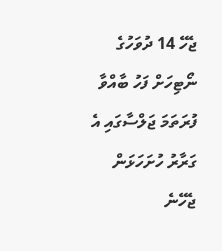ޖެހޭ 14 ދުވަހުގެ ނޯޓިހަށް ފަހު ބާއްވާ ފުރަތަމަ ޖަލްސާގައި އެ ގަރާރު ހުށަހަޅަން ޖެހޭނެ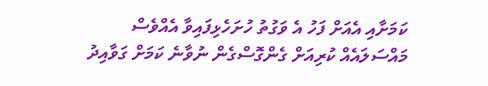ކަމަށާއި އެއަށް ފަހު އެ ވަގުތު ހުށަހެޅިފައިވާ އެއްވެސް މައްސަލައެއް ކުރިއަށް ގެންގޮސްގެން ނުވާނެ ކަމަށް ގަވާއިދު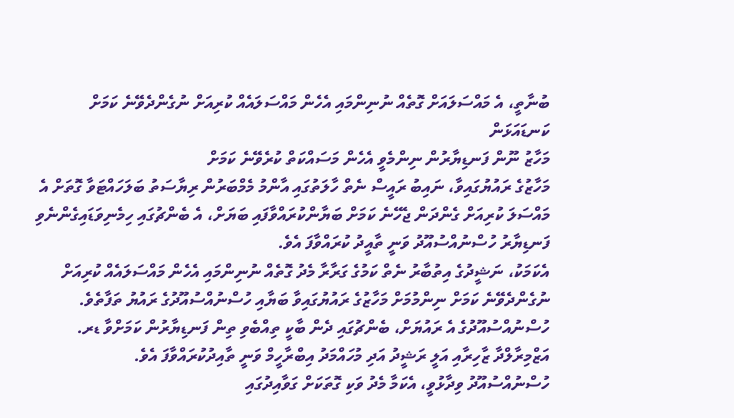ބުނާތީ، އެ މައްސަލައަށް ގޮތެއް ނުނިންމައި އެހެން މައްސަލައެއް ކުރިއަށް ނުގެންދެވޭނެ ކަމަށް ކަނޑައަޅަން
މަހާޒު ނޫން ފަނޑިޔާރުން ނިންމެވީ އެހެން މަސައްކަތް ކުރެވޭނެ ކަމަށް
މަހާޒުގެ ރައުޔުގައިވާ، ނައިބު ރައީސް ނެތް ހާލަތުގައި އާންމު މެމްބަރުން ރިޔާސަތު ބަލަހައްޓަވާ ގޮތަށް އެ މައްސަލަ ކުރިއަށް ގެންދަން ޖެހޭނެ ކަމަށް ބަޔާންކުރައްވާފައި ބަޔަށް، އެ ބެންޗުގައި ހިމެނިވަޑައިގެންނެވި ފަނޑިޔާރު ހުސްނުއްސުއޫދު ވަނީ ތާއީދު ކުރައްވާފަ އެވެ.
އެކަމަކު، ނަޝީދުގެ އިތުބާރު ނެތް ކަމުގެ ގަރާރާ މެދު ގޮތެއް ނުނިންމައި އެހެން މައްސަލައެއް ކުރިއަށް ނުގެންދެވޭނެ ކަމަށް ނިންމުމަށް މަހާޒުގެ ރައުޔުގައިވާ ބަޔާއި ހުސްނުއްސުއޫދުގެ ރައުޔު ތަފާތެވެ.
ހުސްނުއްސުއޫދުގެ އެ ރައުޔަށް، ބެންޗުގައި ދެން ބާކީ ތިއްބެވި ތިން ފަނޑިޔާރުން ކަމަށްވާ ޑރ. އަޒްމިރާލްދާ ޒާހިރާއި އަލީ ރަޝީދު އަދި މުހައްމަދު އިބްރާހީމް ވަނީ ތާއިދުކުރައްވާފަ އެވެ.
ހުސްނުއްސުއޫދު ވިދާޅުވީ، އެކަމާ މެދު ވަކި ގޮތަކަށް ގަވާއިދުގައި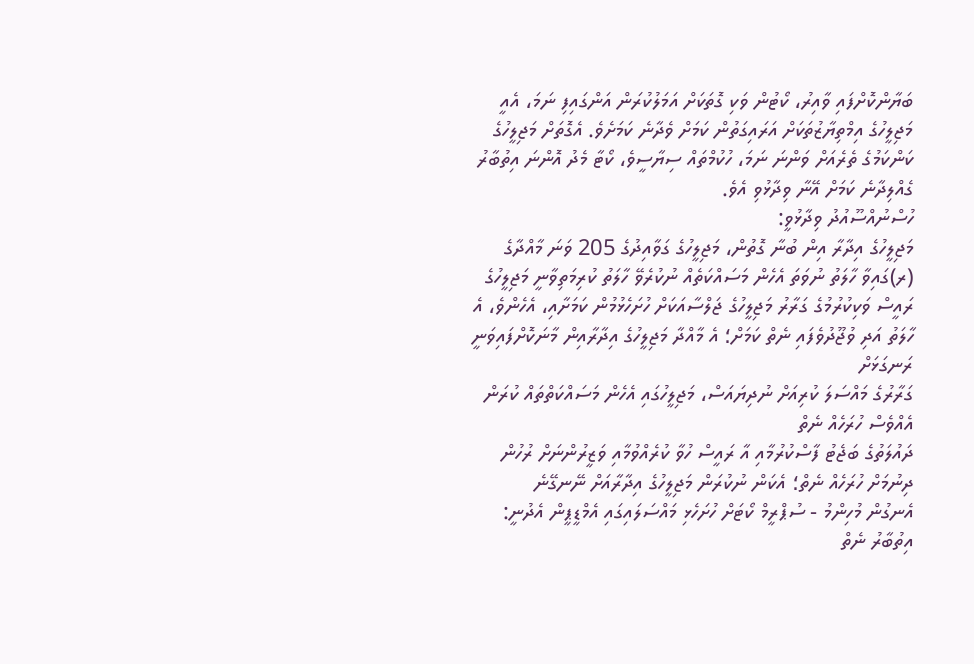ބަޔާންކޮށްފައި ވާއިރު، ކޯޓުން ވަކި ގޮތަކަށް އަމަލުކުރަން އަންގައިފި ނަމަ، އެއީ މަޖިލީހުގެ އިމްތިޔާޒުތަކަށް އަރައިގަތުން ކަމަށް ވެދާނެ ކަމަށެވެ. އެގޮތަށް މަޖިލީހުގެ ކަންކަމުގެ ތެރެއަށް ވަންނަ ނަމަ، ހުކުމްތައް ސިޔާސީވެ، ކޯޓާ މެދު އޮންނަ އިތުބާރު ގެއްލިދާނެ ކަމަށް އޭނާ ވިދާޅުވި އެވެ.
ހުސްނުއްސޫއުދު ވިދާޅުވީ:
މަޖިލީހުގެ އިދާރާ އިން ބުނާ ގޮތުން، މަޖިލީހުގެ ގަވާއިދުގެ 205 ވަނަ މާއްދާގެ (ރ)ގައިވާ ހާލަތު ނުވަތަ އެހެން މަސައްކަތެއް ނުކުރެވޭ ހާލަތު ކުރިމަތިވާނީ މަޖިލީހުގެ ރައީސް ވަކިކުރުމުގެ ގަރާރު މަޖިލީހުގެ ޖަލްސާއަކަށް ހުށަހެޅުމުން ކަމަށާއި، އެހެންވެ، އެ ހާލަތު އަދި ވުޖޫދުވެފައި ނެތް ކަމަށް؛ އެ މާއްދާ މަޖިލީހުގެ އިދާރާއިން މާނަކޮށްފައިވަނީ ރަނގަޅަށް
ގަރާރުގެ މައްސަލަ ކުރިއަށް ނުދިޔައަސް، މަޖިލީހުގައި އެހެން މަސައްކަތްތައް ކުރަން އެއްވެސް ހުރަހެއް ނެތް
ދައުލަތުގެ ބަޖެޓު ފާސްކުރުމާއި އާ ރައީސް ހުވާ ކުރެއްވުމާއި ވަޒީރުންނަށް ރުހުން ދިނުމަށް ހުރަހެއް ނެތް؛ އެކަން ނުކުރަން މަޖިލީހުގެ އިދާރާއަށް ނޭނގޭނެ
އެނގުން މުހިންމު - ސުޕްރީމް ކޯޓަށް ހުށަހެޅި މައްސަލައިގައި އެމްޑީޕީން އެދުނީ:
އިތުބާރު ނެތް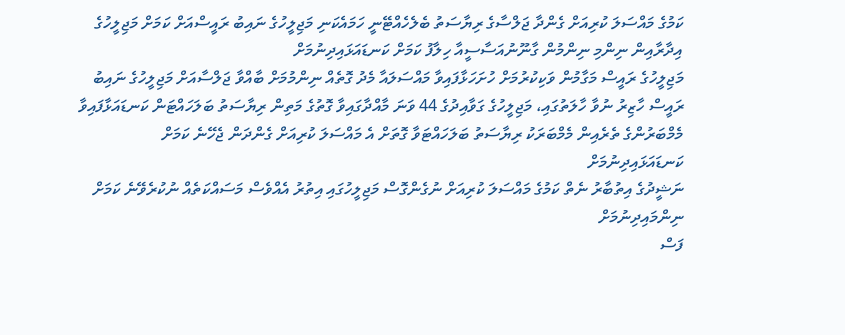ކަމުގެ މައްސަލަ ކުރިއަށް ގެންދާ ޖަލްސާގެ ރިޔާސަތު ބެލެހެއްޓޭނީ ހަމައެކަނި މަޖިލީހުގެ ނައިބު ރައީސްއަށް ކަމަށް މަޖިލީހުގެ އިދާރާއިން ނިންމި ނިންމުން ގާނޫނުއަސާސީއާ ހިލާފު ކަމަށް ކަނޑައަޅައިދިނުމަށް
މަޖިލީހުގެ ރައީސް މަގާމުން ވަކިކުރުމަށް ހުށަހަޅާފައިވާ މައްސަލައާ މެދު ގޮތެއް ނިންމުމަށް ބާއްވާ ޖަލްސާއަށް މަޖިލީހުގެ ނައިބު ރައީސް ހާޒިރު ނުވާ ހާލަތުގައި، މަޖިލީހުގެ ގަވާއިދުގެ 44 ވަނަ މާއްދާގައިވާ ގޮތުގެ މަތިން ރިޔާސަތު ބަލަހައްޓަން ކަނޑައަޅާފައިވާ މެމްބަރުންގެ ތެރެއިން މެމްބަރަކު ރިޔާސަތު ބަލަހައްޓަވާ ގޮތަށް އެ މައްސަލަ ކުރިއަށް ގެންދަން ޖެހޭނެ ކަމަށް ކަނޑައަޅައިދިނުމަށް
ނަޝީދުގެ އިތުބާރު ނެތް ކަމުގެ މައްސަލަ ކުރިއަށް ނުގެންގޮސް މަޖިލީހުގައި އިތުރު އެއްވެސް މަސައްކަތެއް ނުކުރެވޭނެ ކަމަށް ނިންމައިދިނުމަށް
ފަސް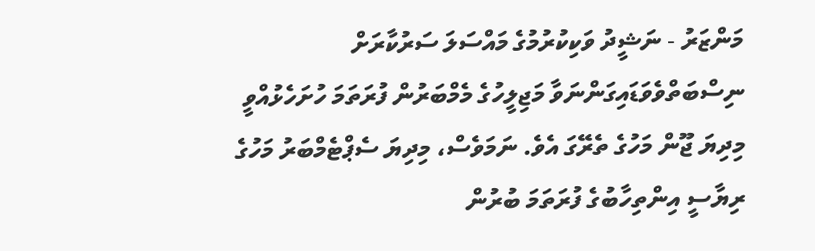މަންޒަރު - ނަޝީދު ވަކިކުރުމުގެ މައްސަލަ ސަރުކާރަށް ނިސްބަތްވެވަޑައިގަންނަވާ މަޖިލީހުގެ މެމްބަރުން ފުރަތަމަ ހުށަހެޅުއްވީ މިދިޔަ ޖޫން މަހުގެ ތެރޭގަ އެވެ. ނަމަވެސް، މިދިޔަ ސެޕްޓެމްބަރު މަހުގެ ރިޔާސީ އިންތިހާބުގެ ފުރަތަމަ ބުރުން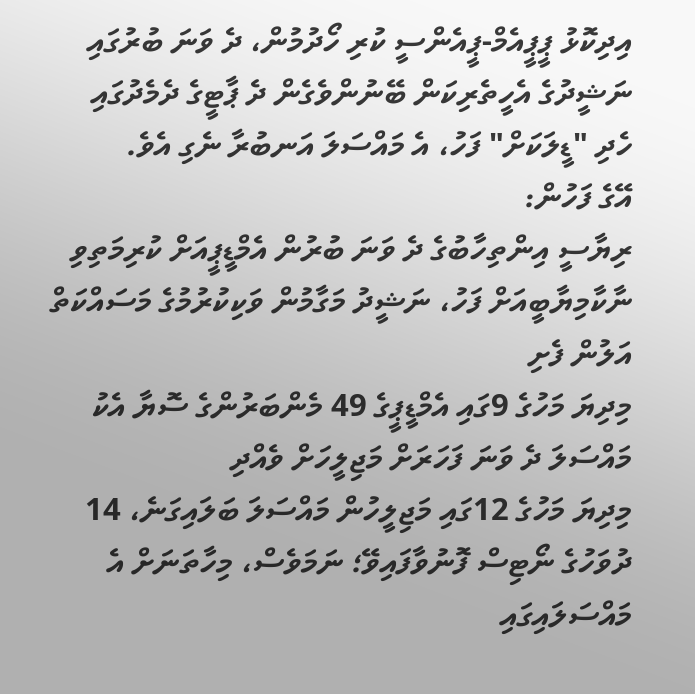އިދިކޮޅު ޕީޕީއެމް-ޕީއެންސީ ކުރި ހޯދުމުން، ދެ ވަނަ ބުރުގައި ނަޝީދުގެ އެހީތެރިކަން ބޭނުންވެގެން ދެ ޕާޓީގެ ދެމެދުގައި ހެދި "ޑީލަކަށް" ފަހު، އެ މައްސަލަ އަނބުރާ ނެގި އެވެ.
އޭގެ ފަހުން:
ރިޔާސީ އިންތިހާބުގެ ދެ ވަނަ ބުރުން އެމްޑީޕީއަށް ކުރިމަތިވި ނާކާމިޔާބީއަށް ފަހު، ނަޝީދު މަގާމުން ވަކިކުރުމުގެ މަސައްކަތް އަލުން ފެށި
މިދިޔަ މަހުގެ 9ގައި އެމްޑީޕީގެ 49 މެންބަރުންގެ ސޮޔާ އެކު މައްސަލަ ދެ ވަނަ ފަހަރަށް މަޖިލީހަށް ވެއްދި
މިދިޔަ މަހުގެ 12ގައި މަޖިލީހުން މައްސަލަ ބަލައިގަނެ، 14 ދުވަހުގެ ނޯޓިސް ފޮނުވާފައިވޭ؛ ނަމަވެސް، މިހާތަނަށް އެ މައްސަލައިގައި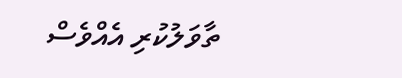ތާވަލުކުރި އެއްވެސް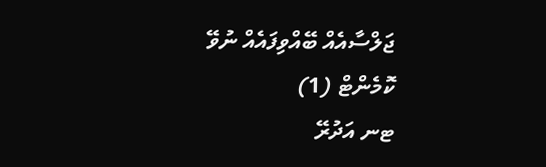ޖަލްސާއެއް ބޭއްވިފައެއް ނުވޭ
ކޮމެންޓް (1)
ޓނ އަދުރޭ